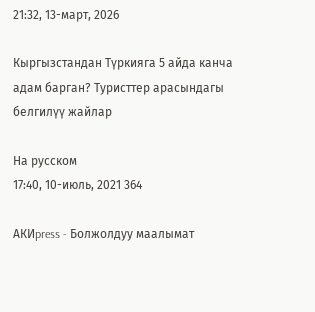21:32, 13-март, 2026

Кыргызстандан Түркияга 5 айда канча адам барган? Туристтер арасындагы белгилүү жайлар

На русском
17:40, 10-июль, 2021 364

АКИpress - Болжолдуу маалымат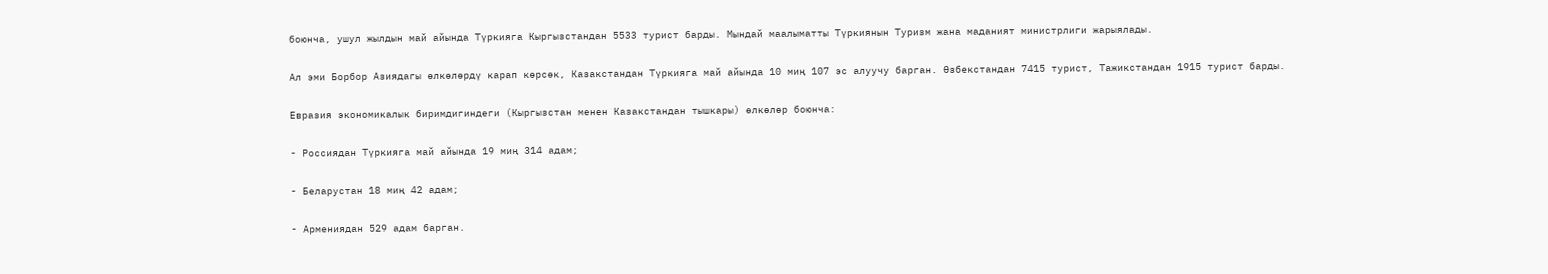боюнча, ушул жылдын май айында Түркияга Кыргызстандан 5533 турист барды. Мындай маалыматты Түркиянын Туризм жана маданият министрлиги жарыялады.

Ал эми Борбор Азиядагы өлкөлөрдү карап көрсөк, Казакстандан Түркияга май айында 10 миң 107 эс алуучу барган. Өзбекстандан 7415 турист, Тажикстандан 1915 турист барды.

Евразия экономикалык биримдигиндеги (Кыргызстан менен Казакстандан тышкары) өлкөлөр боюнча:

- Россиядан Түркияга май айында 19 миң 314 адам;

- Беларустан 18 миң 42 адам;

- Армениядан 529 адам барган.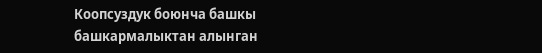Коопсуздук боюнча башкы башкармалыктан алынган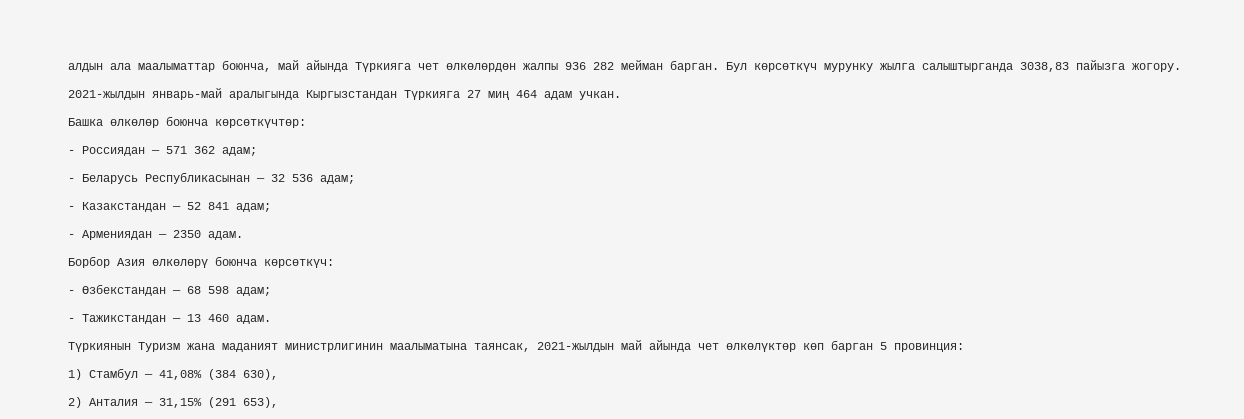алдын ала маалыматтар боюнча, май айында Түркияга чет өлкөлөрдөн жалпы 936 282 мейман барган. Бул көрсөткүч мурунку жылга салыштырганда 3038,83 пайызга жогору.

2021-жылдын январь-май аралыгында Кыргызстандан Түркияга 27 миң 464 адам учкан.

Башка өлкөлөр боюнча көрсөткүчтөр:

- Россиядан — 571 362 адам;

- Беларусь Республикасынан — 32 536 адам;

- Казакстандан — 52 841 адам;

- Армениядан — 2350 адам.

Борбор Азия өлкөлөрү боюнча көрсөткүч:

- Өзбекстандан — 68 598 адам;

- Тажикстандан — 13 460 адам.

Түркиянын Туризм жана маданият министрлигинин маалыматына таянсак, 2021-жылдын май айында чет өлкөлүктөр көп барган 5 провинция:

1) Стамбул — 41,08% (384 630),

2) Анталия — 31,15% (291 653),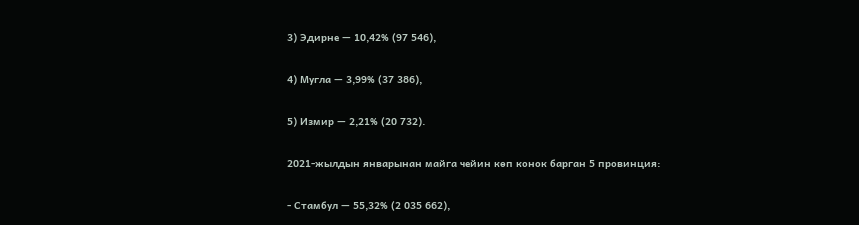3) Эдирне — 10,42% (97 546),

4) Мугла — 3,99% (37 386),

5) Измир — 2,21% (20 732).

2021-жылдын январынан майга чейин көп конок барган 5 провинция:

- Стамбул — 55,32% (2 035 662),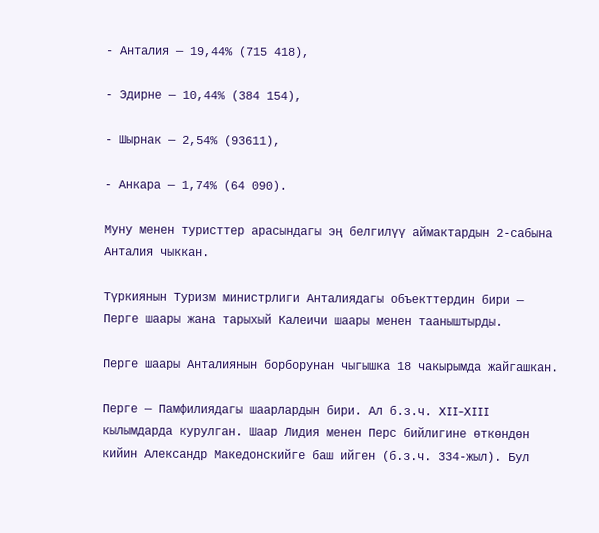- Анталия — 19,44% (715 418),

- Эдирне — 10,44% (384 154),

- Шырнак — 2,54% (93611),

- Анкара — 1,74% (64 090).

Муну менен туристтер арасындагы эң белгилүү аймактардын 2-сабына Анталия чыккан.

Түркиянын Туризм министрлиги Анталиядагы объекттердин бири — Перге шаары жана тарыхый Калеичи шаары менен тааныштырды.

Перге шаары Анталиянын борборунан чыгышка 18 чакырымда жайгашкан.

Перге — Памфилиядагы шаарлардын бири. Ал б.з.ч. XII-XIII кылымдарда курулган. Шаар Лидия менен Перс бийлигине өткөндөн кийин Александр Македонскийге баш ийген (б.з.ч. 334-жыл). Бул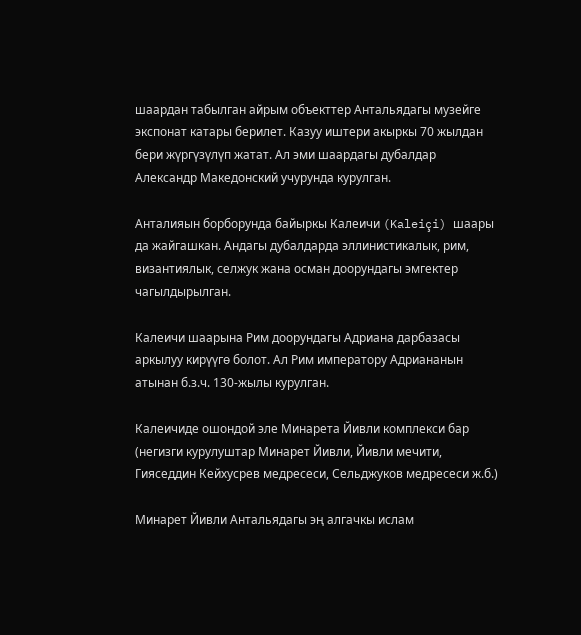шаардан табылган айрым объекттер Антальядагы музейге экспонат катары берилет. Казуу иштери акыркы 70 жылдан бери жүргүзүлүп жатат. Ал эми шаардагы дубалдар Александр Македонский учурунда курулган.

Анталияын борборунда байыркы Калеичи (Kaleiçi) шаары да жайгашкан. Андагы дубалдарда эллинистикалык, рим, византиялык, селжук жана осман доорундагы эмгектер чагылдырылган.

Калеичи шаарына Рим доорундагы Адриана дарбазасы аркылуу кирүүгө болот. Ал Рим императору Адриананын атынан б.з.ч. 130-жылы курулган.

Калеичиде ошондой эле Минарета Йивли комплекси бар (негизги курулуштар Минарет Йивли, Йивли мечити, Гияседдин Кейхусрев медресеси, Сельджуков медресеси ж.б.)

Минарет Йивли Антальядагы эң алгачкы ислам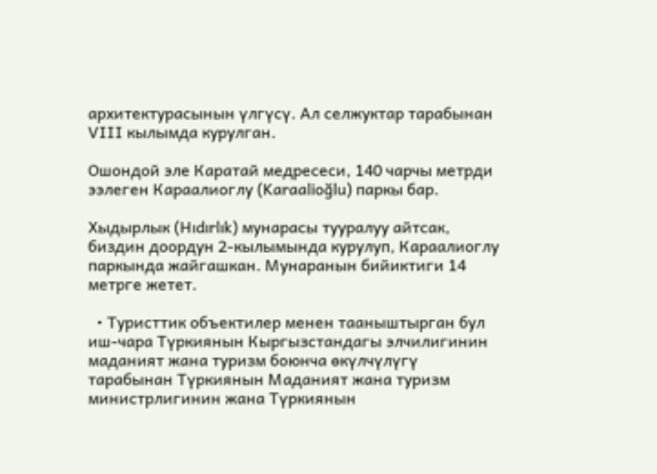архитектурасынын үлгүсү. Ал селжуктар тарабынан VIII кылымда курулган.

Ошондой эле Каратай медресеси, 140 чарчы метрди ээлеген Караалиоглу (Karaalioğlu) паркы бар.

Хыдырлык (Hıdırlık) мунарасы тууралуу айтсак, биздин доордун 2-кылымында курулуп, Караалиоглу паркында жайгашкан. Мунаранын бийиктиги 14 метрге жетет.

  • Туристтик объектилер менен тааныштырган бул иш-чара Түркиянын Кыргызстандагы элчилигинин маданият жана туризм боюнча өкүлчүлүгү тарабынан Түркиянын Маданият жана туризм министрлигинин жана Түркиянын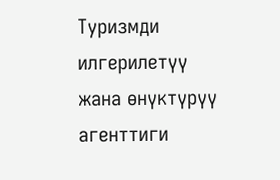Туризмди илгерилетүү жана өнүктүрүү агенттиги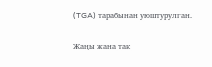(TGA) тарабынан уюштурулган.

Жаңы жана так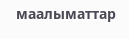маалыматтар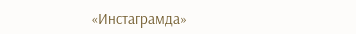«Инстаграмда»